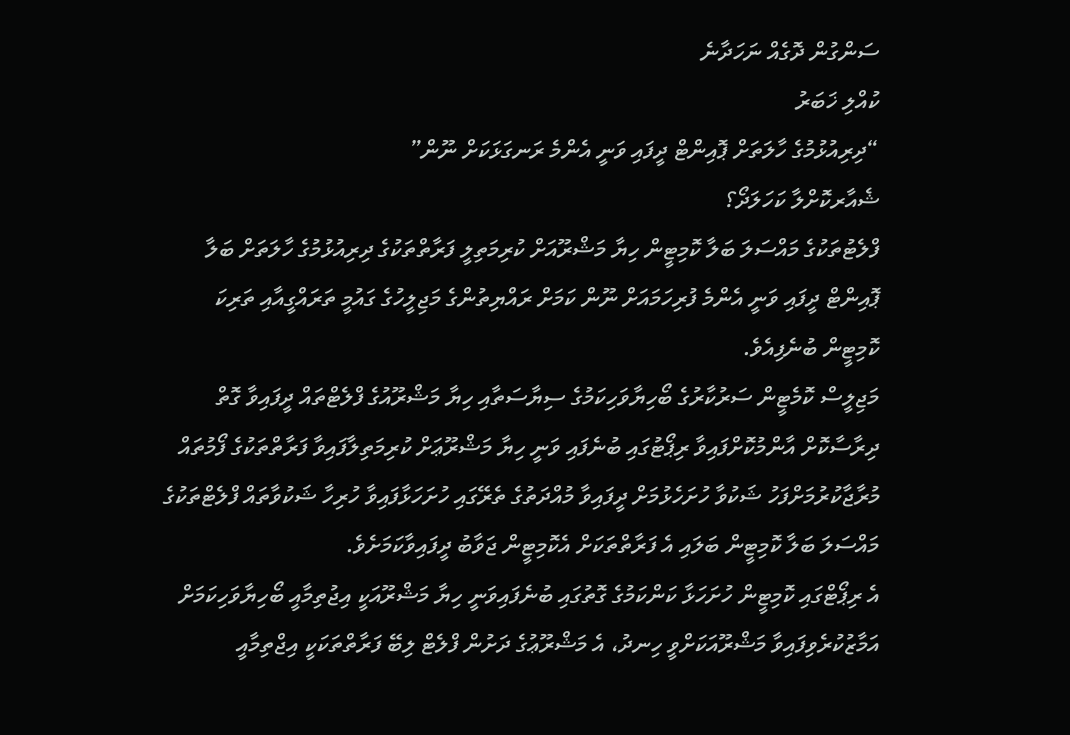ސަންގުން ދޮގެއް ނަހަދާނެ
ކުއްލި ޚަބަރު
“ދިރިއުޅުމުގެ ހާލަތަށް ޕޮއިންޓް ދީފައި ވަނީ އެންމެ ރަނގަޅަކަށް ނޫން”
ޝެއާރކޮށްލާ ކަހަލަދޯ؟
ފްލެޓުތަކުގެ މައްސަލަ ބަލާ ކޮމިޓީން ހިޔާ މަޝްރޫއަށް ކުރިމަތިލީ ފަރާތްތަކުގެ ދިރިއުޅުމުގެ ހާލަތަށް ބަލާ ޕޮއިންޓް ދީފައި ވަނީ އެންމެ ފުރިހަމައަށް ނޫން ކަމަށް ރައްޔިތުންގެ މަޖިލީހުގެ ގައުމީ ތަރައްގީއާއި ތަރިކަ ކޮމިޓީން ބުނެފިއެވެ.
މަޖިލީސް ކޮމެޓީން ސަރުކާރުގެ ބޯހިޔާވަހިކަމުގެ ސިޔާސަތާއި ހިޔާ މަޝްރޫއުގެ ފްލެޓްތައް ދީފައިވާ ގޮތް ދިރާސާކޮށް އާންމުކޮށްފައިވާ ރިޕޯޓުގައި ބުނެފައި ވަނީ ހިޔާ މަޝްރޫޢަށް ކުރިމަތިލާފައިވާ ފަރާތްތަކުގެ ފޯމުތައް މުރާޖާކުރުމަށްފަހު ޝަކުވާ ހުށަހެޅުމަށް ދީފައިވާ މުއްދަތުގެ ތެރޭގައި ހުށަހަޅާފައިވާ ހުރިހާ ޝަކުވާތައް ފްލެޓްތަކުގެ މައްސަލަ ބަލާ ކޮމިޓީން ބަލައި އެ ފަރާތްތަކަށް އެކޮމިޓީން ޖަވާބު ދީފައިވާކަމަށެވެ.
އެ ރިޕޯޓްގައި ކޮމިޓީން ހުށަހަޅާ ކަންކަމުގެ ގޮތުގައި ބުނެފައިވަނީ ހިޔާ މަޝްރޫއަކީ އިޖުތިމާއީ ބޯހިޔާވަހިކަމަށް އަމާޒުކުރެވިފައިވާ މަޝްރޫއަކަށްވީ ހިނދު، އެ މަޝްރޫޢުގެ ދަށުން ފްލެޓް ލިބޭ ފަރާތްތަކަކީ އިޖްތިމާއީ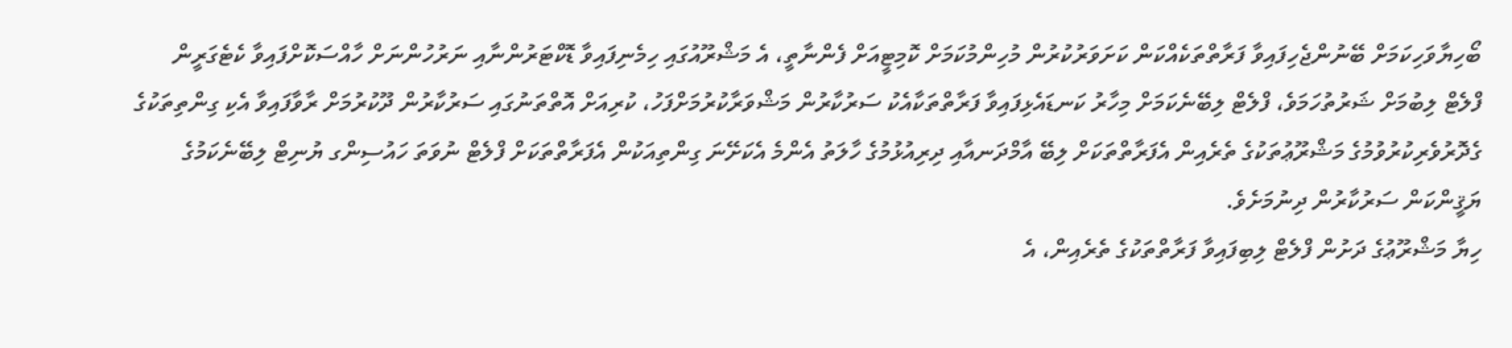ބޯހިޔާވަހިކަމަށް ބޭނުންޖެހިފައިވާ ފަރާތްތަކެއްކަން ކަށަވަރުކުރުން މުހިންމުކަމަށް ކޮމިޓީއަށް ފެންނާތީ، އެ މަޝްރޫއުގައި ހިމެނިފައިވާ ޑޮކްޓަރުންނާއި ނަރުހުންނަށް ހާއްސަކޮށްފައިވާ ކެޓެގަރީން ފްލެޓް ލިބުމަށް ޝަރުތުހަމަވެ، ފްލެޓް ލިބޭނެކަމަށް މިހާރު ކަނޑައެޅިފައިވާ ފަރާތްތަކާއެކު ސަރުކާރުން މަޝްވަރާކުރުމަށްފަހު، ކުރިއަށް އޮތްތަނުގައި ސަރުކާރުން ދޫކުރުމަށް ރާވާފައިވާ އެކި ގިންތިތަކުގެ ގެދޮރުވެރިކުރުވުމުގެ މަޝްރޫޢުތަކުގެ ތެރެއިން އެފަރާތްތަކަށް ލިބޭ އާމްދަނއާއި ދިރިއުޅުމުގެ ހާލަތު އެންމެ އެކަށޭނަ ގިންތިއަކުން އެފަރާތްތަކަށް ފްލެޓް ނުވަތަ ހައުސިންގ ޔުނިޓް ލިބޭނެކަމުގެ ޔަޤީންކަން ސަރުކާރުން ދިނުމަށެވެ.
ހިޔާ މަޝްރޫޢުގެ ދަށުން ފްލެޓް ލިބިފައިވާ ފަރާތްތަކުގެ ތެރެއިން، އެ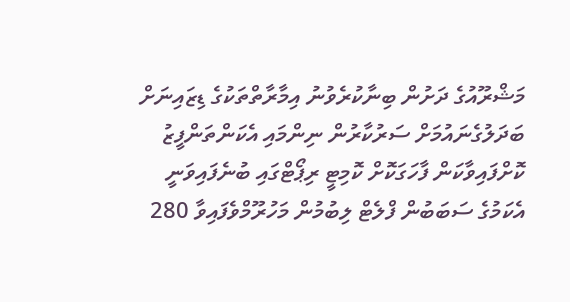މަޝްރޫއުގެ ދަށުން ބިނާކުރެވުނު އިމާރާތްތަކުގެ ޑިޒައިނަށް ބަދަލުގެނައުމަށް ސަރުކާރުން ނިންމައި އެކަންތަންފީޒު ކޮށްފައިވާކަން ފާހަގަކޮށް ކޮމިޓީ ރިޕޯޓްގައި ބުނެފައިވަނީ އެކަމުގެ ސަބަބުން ފްލެޓް ލިބުމުން މަހުރޫމްވެފައިވާ 280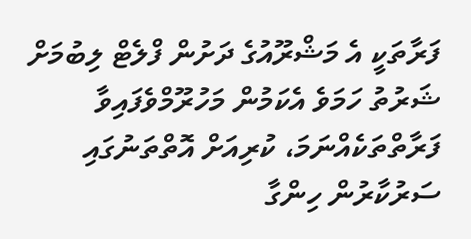ފަރާތަކީ އެ މަޝްރޫއުގެ ދަށުން ފްލެޓް ލިބުމަށް ޝަރުތު ހަމަވެ އެކަމުން މަހުރޫމްވެފައިވާ ފަރާތްތަކެއްނަމަ، ކުރިއަށް އޮތްތަނުގައި ސަރުކާރުން ހިންގާ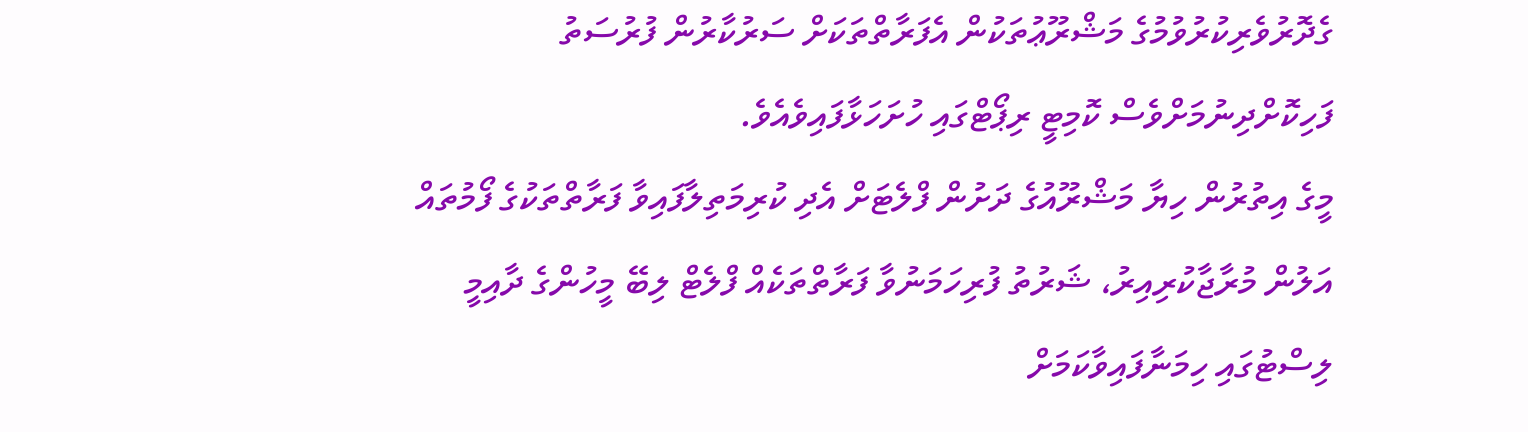ގެދޮރުވެރިކުރުވުމުގެ މަޝްރޫޢުތަކުން އެފަރާތްތަކަށް ސަރުކާރުން ފުރުސަތު ފަހިކޮށްދިނުމަށްވެސް ކޮމިޓީ ރިޕޯޓްގައި ހުށަހަޅާފައިވެއެވެ.
މީގެ އިތުރުން ހިޔާ މަޝްރޫއުގެ ދަށުން ފްލެޓަށް އެދި ކުރިމަތިލާފައިވާ ފަރާތްތަކުގެ ފޯމުތައް އަލުން މުރާޖާކުރިއިރު، ޝަރުތު ފުރިހަމަނުވާ ފަރާތްތަކެއް ފްލެޓް ލިބޭ މީހުންގެ ދާއިމީ ލިސްޓުގައި ހިމަނާފައިވާކަމަށް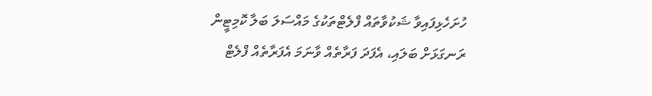ހުށަހެޅިފައިވާ ޝަކުވާތައް ފްލެޓްތަކުގެ މައްސަލަ ބަލާ ކޮމިޓީން ރަނގަޅަށް ބަލައި، އެފަދަ ފަރާތެއް ވާނަމަ އެފަރާތެއް ފްލެޓް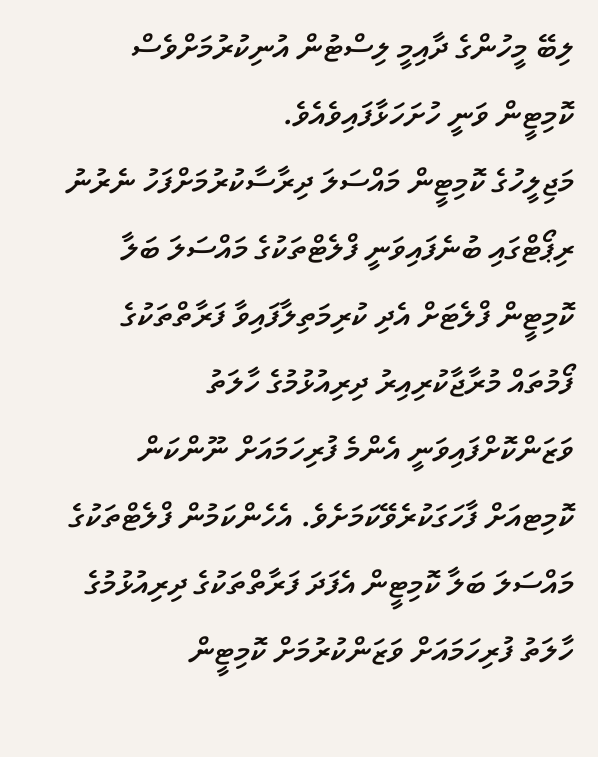ލިބޭ މީހުންގެ ދާއިމީ ލިސްޓުން އުނިކުރުމަށްވެސް ކޮމިޓީން ވަނީ ހުށަހަޅާފައިވެއެވެ.
މަޖިލީހުގެ ކޮމިޓީން މައްސަލަ ދިރާސާކުރުމަށްފަހު ނެރުނު ރިޕޯޓްގައި ބުނެފައިވަނީ ފްލެޓްތަކުގެ މައްސަލަ ބަލާ ކޮމިޓީން ފްލެޓަށް އެދި ކުރިމަތިލާފައިވާ ފަރާތްތަކުގެ ފޯމުތައް މުރާޖާކުރިއިރު ދިރިއުޅުމުގެ ހާލަތު ވަޒަންކޮށްފައިވަނީ އެންމެ ފުރިހަމައަށް ނޫންކަން ކޮމިޓއަށް ފާހަގަކުރެވޭކަމަށެވެ. އެހެންކަމުން ފްލެޓްތަކުގެ މައްސަލަ ބަލާ ކޮމިޓީން އެފަދަ ފަރާތްތަކުގެ ދިރިއުޅުމުގެ ހާލަތު ފުރިހަމައަށް ވަޒަންކުރުމަށް ކޮމިޓީން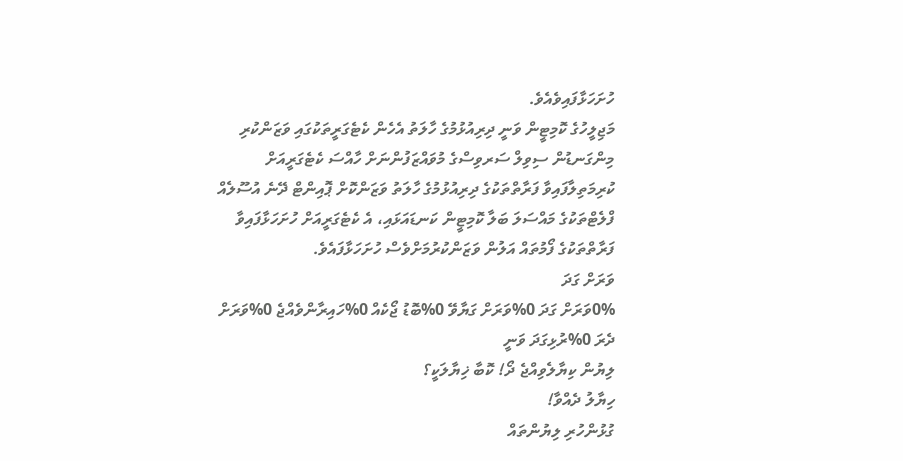ހުށަހަޅާފައިވެއެވެ.
މަޖިލީހުގެ ކޮމިޓީން ވަނީ ދިރިއުޅުމުގެ ހާލަތު އެހެން ކެޓެގަރީތަކުގައި ވަޒަންކުރި މިންގަނޑުން ސިވިލް ސަރވިސްގެ މުވައްޒަފުންނަށް ހާއްސަ ކެޓެގަރީއަށް ކުރިމަތިލާފައިވާ ފަރާތްތަކުގެ ދިރިއުޅުމުގެ ހާލަތު ވަޒަންކޮށް ޕޮއިންޓް ދޭނެ އުސޫލެއް ފްލެޓްތަކުގެ މައްސަލަ ބަލާ ކޮމިޓީން ކަނޑައަޅައި، އެ ކެޓެގަރީއަށް ހުށަހަޅާފައިވާ ފަރާތްތަކުގެ ފޯމުތައް އަލުން ވަޒަންކުރުމަށްވެސް ހުށަހަޅާފައެވެ.
ވަރަށް ގަދަ
0%ވަރަށް ގަދަ 0%ވަރަށް ގަޔާވޭ 0%ބޮޑު ޖޯކެއް 0%ހައިރާންވެއްޖެ 0%ވަރަށް ދެރަ 0%ރުޅިގަދަ ވަނީ
ލިޔުން ކިޔާލެވިއްޖެ ދޯ! ކޮބާ ޚިޔާލަކީ؟
ހިޔާލު ދެއްވާ!
ގުޅުންހުރި ލިޔުންތައް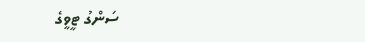ސަންގު ޓީވީގެ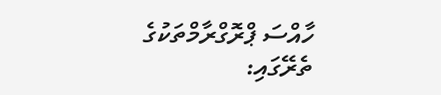ހާއްސަ ޕްރޮގްރާމްތަކުގެ ތެރޭގައި: